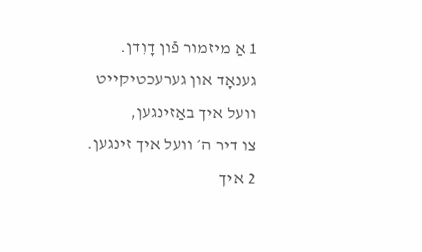1 אַ מיזמור פֿון דָוִדן.
גענאָד און גערעכטיקײט װעל איך באַזינגען,
צו דיר ה׳ װעל איך זינגען.
2 איך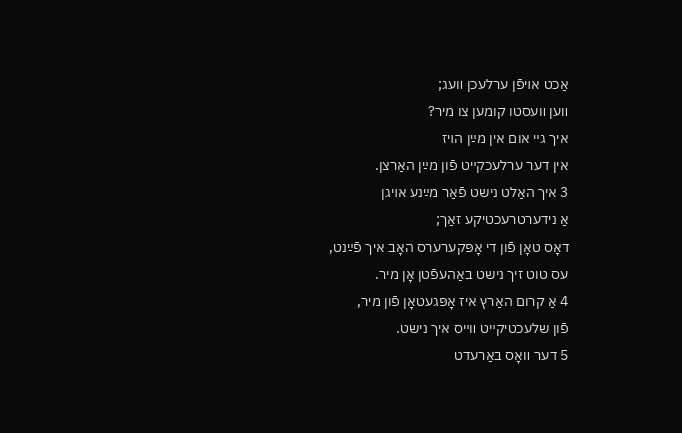אַכט אױפֿן ערלעכן װעג;
װען װעסטו קומען צו מיר?
איך גײ אום אין מײַן הױז
אין דער ערלעכקײט פֿון מײַן האַרצן.
3 איך האַלט נישט פֿאַר מײַנע אױגן
אַ נידערטרעכטיקע זאַך;
דאָס טאָן פֿון די אָפּקערערס האָב איך פֿײַנט,
עס טוט זיך נישט באַהעפֿטן אָן מיר.
4 אַ קרום האַרץ איז אָפּגעטאָן פֿון מיר,
פֿון שלעכטיקײט װײס איך נישט.
5 דער װאָס באַרעדט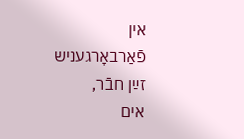אין פֿאַרבאָרגעניש זײַן חבֿר,
אים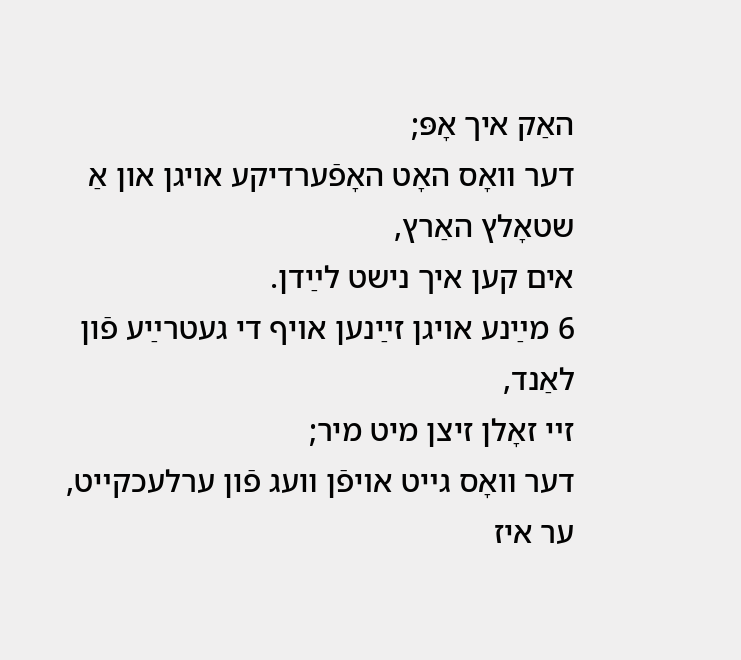האַק איך אָפּ;
דער װאָס האָט האָפֿערדיקע אױגן און אַ שטאָלץ האַרץ,
אים קען איך נישט לײַדן.
6 מײַנע אױגן זײַנען אױף די געטרײַע פֿון לאַנד,
זײ זאָלן זיצן מיט מיר;
דער װאָס גײט אױפֿן װעג פֿון ערלעכקײט,
ער איז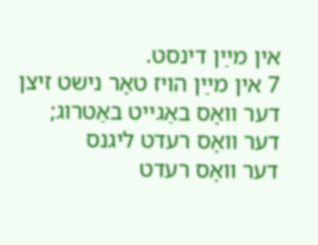אין מײַן דינסט.
7 אין מײַן הױז טאָר נישט זיצן
דער װאָס באַגײט באַטרוג; דער װאָס רעדט ליגנס
דער װאָס רעדט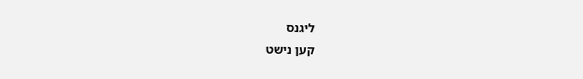ליגנס
קען נישט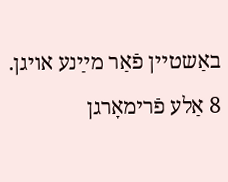באַשטײן פֿאַר מײַנע אױגן.
8 אַלע פֿרימאָרגן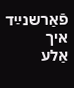פֿאַרשנײַד איך
אַלע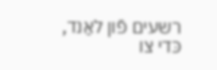רשעים פֿון לאַנד,
כּדי צו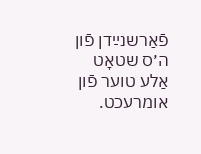פֿאַרשנײַדן פֿון ה׳ס שטאָט
אַלע טוער פֿון אומרעכט.